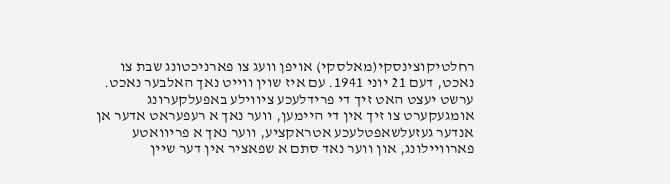רחלטיקוצינסקי(מאלסקי) אויפן וועג צו פארניכטונג שבת צו נאכט, דעם 21 יוני 1941. עם איז שוין ווייט נאך האלבער נאכט. ערשט יעצט האט זיך די פרידלעכע ציווילע באפעלקערונג אומגעקערט צו זיך אין די היימען, ווער נאך א רעפעראט אדער אן אנדער געזעלשאפטלעכע אטראקציע, ווער נאך א פריוואטע פארוויילונג, און ווער נאד סתם א שפאציר אין דער שיין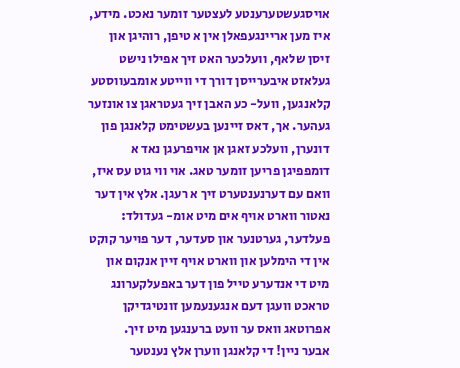אויסגעשטערענטע לעצטער זומער נאכט. מידע, איז מען אריינגעפאלן אין א טיפן, רוהיגן און זיסן שלאף, וועלכער האט זיך אפילו נישט געלאזט איבערייסן דורך די ווייטע אומבעווסטע קלאנגען, וועל- כע האבן זיך געטראגן צו אונזער געהער. אך, דאס זיינען בעשטימט קלאנגן פון דונערן, וועלכע זאגן אן אויפרעגן נאד א דומפפיגן פריען זומער טאג. אוי ווי גוט עס איז, וואם עם דערנענטערט זיך א רעגן. אלץ אין דער נאטור ווארט אויף אים מיט אומ- געדולד: פעלדער, גערטנער און סעדער, דער פויער קוקט אין די הימלען און ווארט אויף זיין אנקום און מיט די אנדערע טייל פון דער באפעלקערונג טראכט וועגן דעם אנגענעמען זונטיגדיקן אפרוטאג וואס ער וועט ברענגען מיט זיך.
אבער ניין! די קלאנגן ווערן אלץ נענטער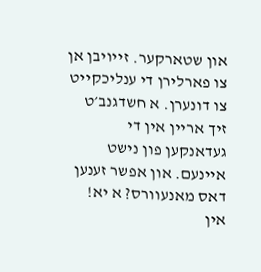און שטארקער. זייויבן אן צו פארלירן די ענליכקייט צו דונערן. א חשדגנב׳ט זיך אריין אין די געדאנקען פון נישט איינעם. און אפשר זענען דאס מאנעוורס? א יא! אין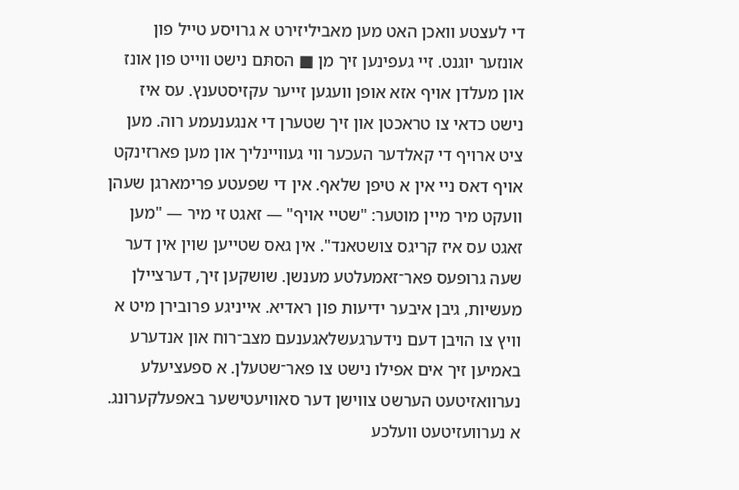די לעצטע וואכן האט מען מאביליזירט א גרויסע טייל פון אונזער יוגנט. זיי געפינען זיך מן ■ הסתּם נישט ווייט פון אונז און מעלדן אויף אזא אופן וועגען זייער עקזיסטענץ. עס איז נישט כדאי צו טראכטן און זיך שטערן די אנגענעמע רוה. מען ציט ארויף די קאלדער העכער ווי געוויינליך און מען פארזינקט אויף דאס ניי אין א טיפן שלאף. אין די שפעטע פרימארגן שעהן וועקט מיר מיין מוטער: "שטיי אויף" — זאגט זי מיר — "מען זאגט עס איז קריגס צושטאנד". אין גאס שטייען שוין אין דער שעה גרופעס פאר־זאמעלטע מענשן. שושקען זיך, דערציילן מעשיות, גיבן איבער ידיעות פון ראדיא. אייניגע פרובירן מיט א וויץ צו הויבן דעם נידערגעשלאגענעם מצב־רוח און אנדערע באמיען זיך אים אפילו נישט צו פאר־שטעלן. א ספעציעלע נערוואזיטעט הערשט צווישן דער סאוויעטישער באפעלקערונג. א נערוועזיטעט וועלכע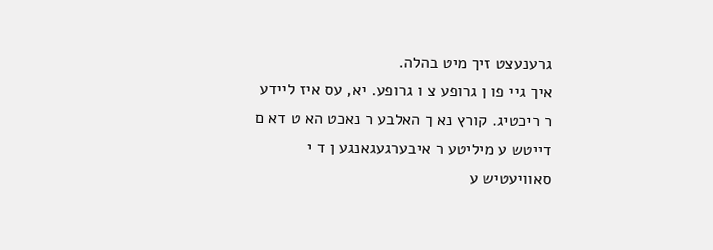גרענעצט זיך מיט בהלה.
איך גיי פו ן גרופע צ ו גרופע. יא, עס איז ליידע ר ריכטיג. קורץ נא ך האלבע ר נאכט הא ט דא ם דייטש ע מיליטע ר איבערגעגאנגע ן ד י סאוויעטיש ע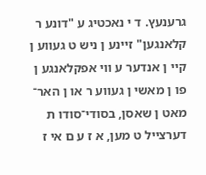גרענעץ. ד י נאכטיג ע "דונע ר קלאנגען" זיינע ן ניש ט געווע ן קיי ן אנדער ע ווי אפקלאנגע ן פו ן מאשי ן געווע ר או ן האר־ מאט ן שאסן, בסודי־סודו ת דערצייל ט מען, א ז ע ם אי ז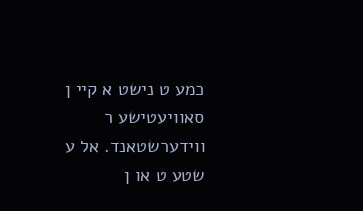כמע ט נישט א קיי ן סאוויעטישע ר ווידערשטאנד. אל ע שטע ט או ן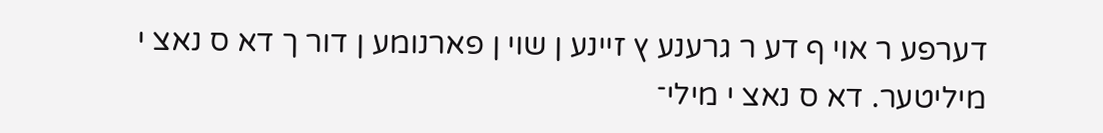דערפע ר אוי ף דע ר גרענע ץ זיינע ן שוי ן פארנומע ן דור ך דא ס נאצ י מיליטער. דא ס נאצ י מילי־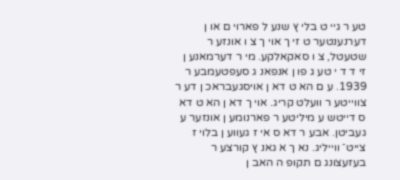טע ר גיי ט בלי ץ שנע ל פארוי ם או ן דערנענטער ט זי ך אוי ך צ ו אונזע ר שטעטל, צ ו סאקאלקע. מי ר דערמאנע ן זי ד ד י טע ג פו ן אנפאנ ג סעפטעמבע ר 1939. ע ם הא ט דא ן אויסגעבראכ ן דע ר צווייטע ר וועלט קריג. אוי ך דא ן הא ט דא ס דייטש ע מיליטע ר פארנומע ן אונזער ע געביטן. אבע ר דא ס אי ז געווע ן בלוי ז צייט־ ווייליג. נא ך א גאנ ץ קורצע ר בעזעצונג ם תקופ ה האב ן